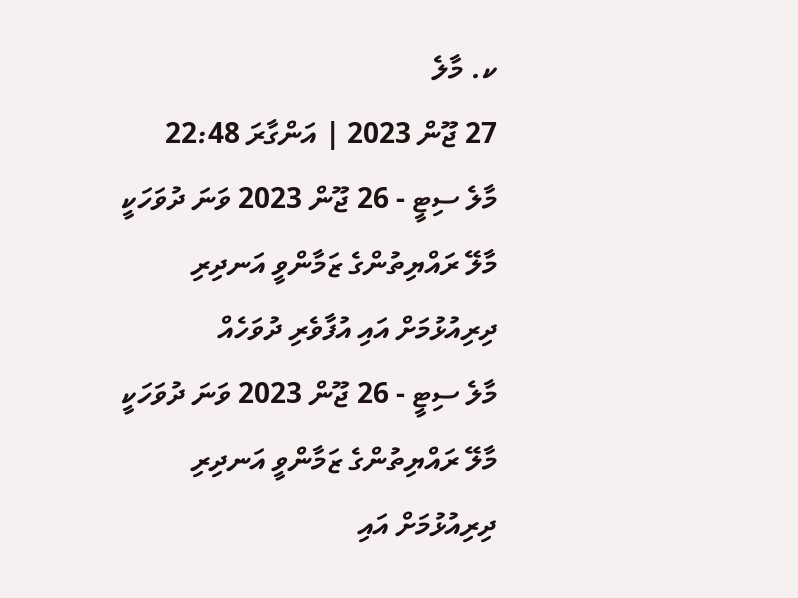ކ. މާލެ
27 ޖޫން 2023 | އަންގާރަ 22:48
މާލެ ސިޓީ - 26 ޖޫން 2023 ވަނަ ދުވަހަކީ މާލޭ ރައްޔިތުންގެ ޒަމާންވީ އަނދިރި ދިރިއުޅުމަށް އައި އުފާވެރި ދުވަހެއް
މާލެ ސިޓީ - 26 ޖޫން 2023 ވަނަ ދުވަހަކީ މާލޭ ރައްޔިތުންގެ ޒަމާންވީ އަނދިރި ދިރިއުޅުމަށް އައި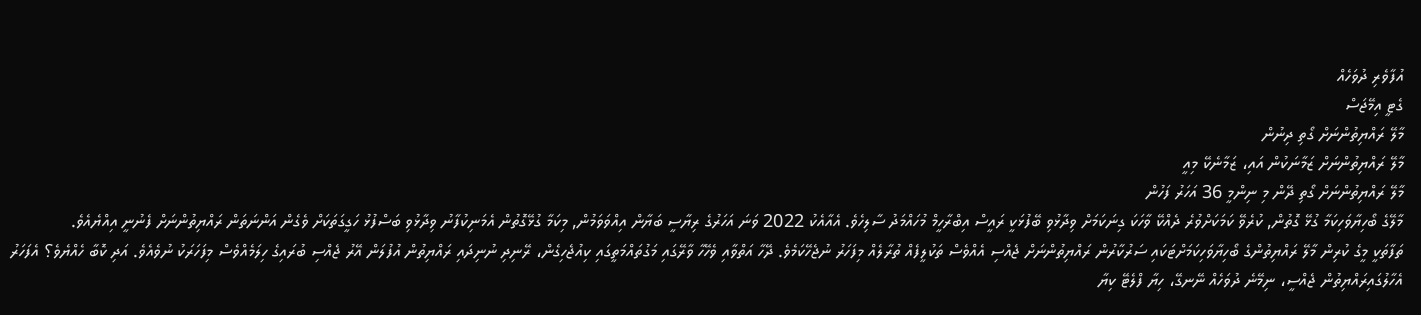އުފާވެރި ދުވަހެއް
ގެޓީ އިމޭޖަސް
މާލޭ ރައްޔިތުންނަށް ގޯތި ދިނުން
މާލޭ ރައްޔިތުންނަށް ޒަމާނަކުން އައި، ޒަމާނެކޭ މިއީ
މާލޭ ރައްޔިތުންނަށް ގޯތި ދޭން މި ނިންމީ 36 އަހަރު ފަހުން
މާލޭގެ ބޯހިޔާވަހިކަމާ ގުޅޭ ގޮތުން, ކުރެވޭ ކަމަކަށްވުރެ ދެއްކޭ ވާހަކަ ގިނަކަމަށް ވިދާޅުވި ބޭފުޅަކީ ރައީސް އިބްރާހީމް މުހައްމަދު ސާލިހެވެ. އެއާއެކު 2022 ވަނަ އަހަރުގެ ރިޔާސީ ބަޔާން އިއްވަވަމުން, މިކަމާ ގުޅޭގޮތުން އެމަނިކުފާނު ވިދާޅުވި ބަސްފުޅު ހަގީގަތަކަށް ވެގެން އަންނަތަން ރައްޔިތުންނަށް ފެނުނީ އިއްޔެއެވެ.
ތަފާތަކީ މީގެ ކުރިން މާލޭ ރައްޔިތުންގެ ބޯހިޔާވަހިކަމަށްޓަކައި ސަރުކާރުން ރައްޔިތުންނަށް ޖެއްސި އެއްވެސް ތަކުލީފެއް ތުރާލެއް މިފަހަރު ނުޖެހޭކަމެވެ. ދޭހާ އަތްވާއި ވެހޭހާ ވާރޭގައި މަގުތައްމަތީގައި ކިއުޖެހިގެން، ރޭނިދި ނުނިދައި ރައްޔިތުން އުފުލަން އޭރު ޖެއްސި ބުރައިގެ ހިލަމެއްވެސް މިފަހަރަކު ނުވެއެވެ. އަދި ކޮބާ ހެއްޔެވެ؟ އެފަހަރު އެހާލުގައިރައްޔިތުން ޖެއްސީ، ނިމޭނެ ދުވަހެއް ނޭނގޭ، ހިޔާ ފްލެޓޭ ކިޔާ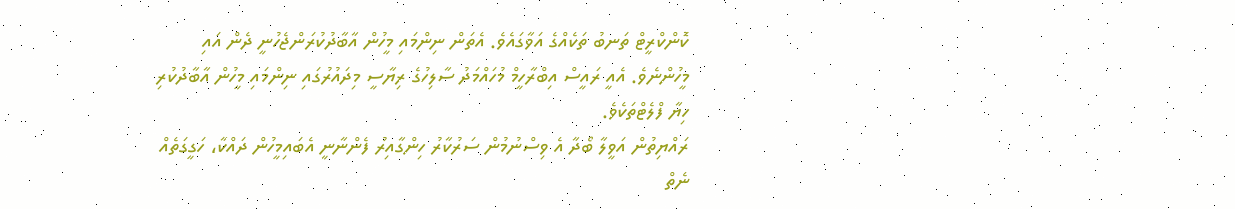ކޮންކްރީޓް ތަނބު ތަކެއްގެ އަވާގައެވެ. އެތަން ނިންމައި މީހުން އާބާދުކުރަންޖެހުނީ ދެން އައި މީހުންނެވެ. އެއީ ރައީސް އިބްރާހީމް މުހައްމަދު ސާލިހުގެ ރިޔާސީ މިދައުރުގައި ނިންމައި މީހުން އާބާދުކުރި ހިޔާ ފްލެޓްތަކެވެ.
ރައްޔިތުން އަވީލާ ބޯދާ އެ ވިސްނުމުން ސަރުކާރު ހިންގާއިރު ފެންނާނީ އެބައިމީހުން ދައްކާ، ހަގީގަތެއް ނެތް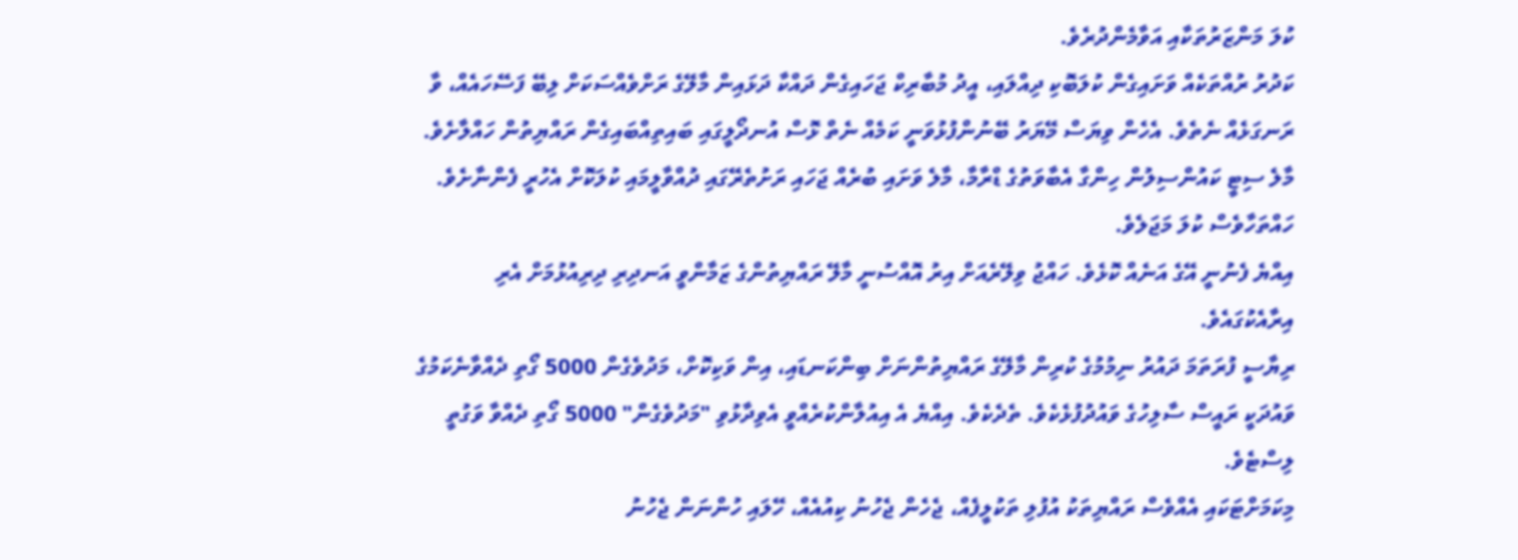ކުލަ މަންޒަރުތަކާއި އަވާމެންދުރެވެ.
ކަދުރު ރުއްތަކެއް ވަށައިގެން ކުލަބޮކި ދިއްލައި، އީދު މުބާރިކް ޖަހައިގެން ދައްކާ ދަޅައިން މާލޭގެ ރަށްވެއްސަކަށް ލިބޭ ފަސޭހައެއް، ވާ ރަނގަޅެއް ނެތެވެ. އެހެން ވިޔަސް މޭޔަރު ބޭނުންފުޅުވަނީ ކަމެއް ނެތް ޅޮސް އުނދޯލީގައި ބައިތިއްބައިގެން ރައްޔިތުން ހައްލާށެވެ. މާލެ ސިޓީ ކައުންސިލުން ހިންގާ އެބާވަތުގެ ޑްރާމާ، މާލެ ވަށައި ބުރެއް ޖަހައި ރަށުތެރޭގައި ދުއްވާލީމައި ކުލަކޮށް އެހުރީ ފެންނާށެވެ. ހައްތަހާވެސް ކުލަ މަޖަލެވެ.
އިއްޔެ ފެނުނީ އޭގެ އަނެއް ކޮޅެވެ. ހައްޖު ވިލޭރެއަށް އިރު އޮއްސުނީ މާލޭ ރައްޔިތުންގެ ޒަމާންވީ އަނދިރި ދިރިއުޅުމަށް އެރި އިރާއެކުގައެވެ.
ރިޔާސީ ފުރަތަމަ ދައުރު ނިމުމުގެ ކުރިން މާލޭގެ ރައްޔިތުންނަށް ބިންކަނޑައި، އިން ވަކިކޮށް، މަދުވެގެން 5000 ގޯތި ދެއްވާނެކަމުގެ ވައުދަކީ ރައީސް ސާލިހުގެ ވައުދުފުޅެކެވެ. ތެދެކެވެ. އިއްޔެ އެ އިއުލާންކުރެއްވީ އެވިދާޅުވި "މަދުވެގެން" 5000 ގޯތި ދެއްވާ ވަގުތީ ލިސްޓެވެ.
މިކަމަށްޓަކައި އެއްވެސް ރައްޔިތަކު އުފުލި ތަކުލީފެއް، ޖެހެން ޖެހުނު ކިއުއެއް، ހޭލައި ހުންނަން ޖެހުނު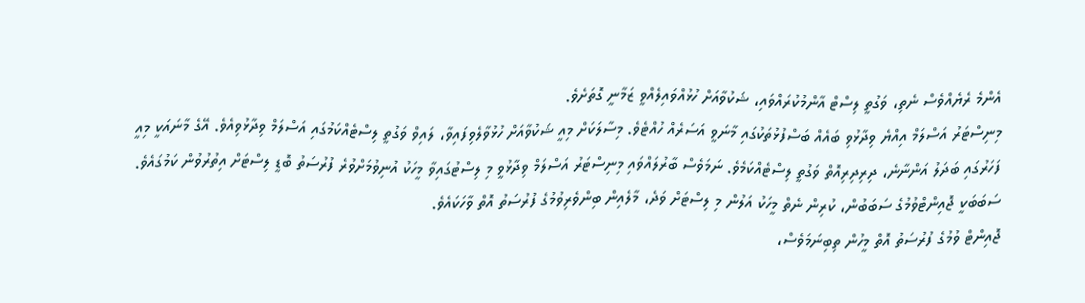އެންމެ ރެޔެއްވެސް ނެތި، ވަގުތީ ލިސްޓް އާންމުކުރައްވައި، ޝަކުވާއަށް ހުޅުއްވައިލެއްވީ ޒަމާނީ ގޮތަށެވެ.
މިނިސްޓަރު އަސްލަމް އިއްޔެ ވިދާޅުވި ބައެއް ބަސްފުޅުތަކުގައި މާނަވީ އަސަރެއް ހުއްޓެވެ. މިސާލަކަށް މިއީ ޝަކުވާއަށް ހުޅުވާލެވިފައިވާ، ލައިވް ވަގުތީ ލިސްޓެއްކަމުގައި އަސްލަމް ވިދާޅުވިއެވެ. އޭގެ މާނައަކީ މިއީ ފަހަރުގައި ބަދަލު އަންނާނެ، ދިރިދިރިއޮތް ވަގުތީ ލިސްޓެއްކަމެވެ. ނަމަވެސް ބާރުލައްވައި މިނިސްޓަރު އަސްލަމް ވިދާޅުވީ މި ލިސްޓުގައިވާ މީހަކު އުނިވުމަށްވުރެ ފުރުސަތު ބޮޑީ ލިސްޓަށް އިތުރުވުން ކަމުގައެވެ. ސަބަބަކީ ޖޮއިންޓްވުމުގެ ސަބަބުން، ކުރިން ނެތް މީހަކު އަލުން މި ލިސްޓަށް ވަދެ، މާލެއިން ބިންވެރިވުމުގެ ފުރުސަތު އޮތް ވާހަކައެވެ.
ޖޮއިންޓް ވުމުގެ ފުރުސަތު އޮތް މީހުން ތިބިނަމަވެސް،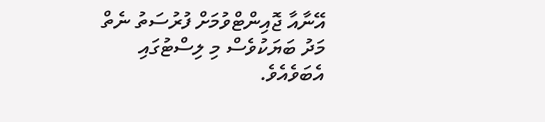އޭނާއާ ޖޮއިންޓްވުމަށް ފުރުސަތު ނެތް މަދު ބަޔަކުވެސް މި ލިސްޓުގައި އެބަވެއެވެ.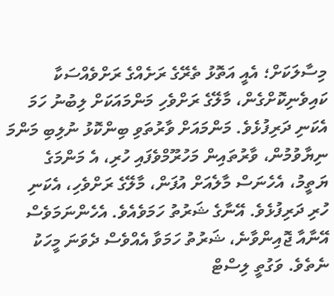މިސާލަކަށް؛ އެއީ އަތޮޅު ތެރޭގެ ރަށެއްގެ ރަށްވެއްސަކާ ކައިވެނިކޮށްގެން، މާލޭގެ ރަށްވެހި މަންމައަކަށް ލިބުނު ހަމަ އެކަނި ދަރިފުޅެވެ. މަންމައަށް ވާރުތަވި ބިންކޮޅު ނުލިބި މަންމަ ނިޔާވުމުން، ވާރުތައިން މަހުރޫމްވެފައި ހުރި، އެ މަންމަގެ ޔަތީމު، އެހެނަސް މާލެއަށް އުފަން، މާލޭގެ ރަށްވެހި، އެކަނި ހުރި ދަރިފުޅެވެ. އޭނާގެ ޝަރުތު ހަމަވެއެވެ. އެހެންނަމަވެސް އޭނާއާ ޖޮއިންވާނެ، ޝަރުތު ހަމަވާ އެއްވެސް ދެވަނަ މީހަކު ނެތެވެ. ވަގުތީ ލިސްޓް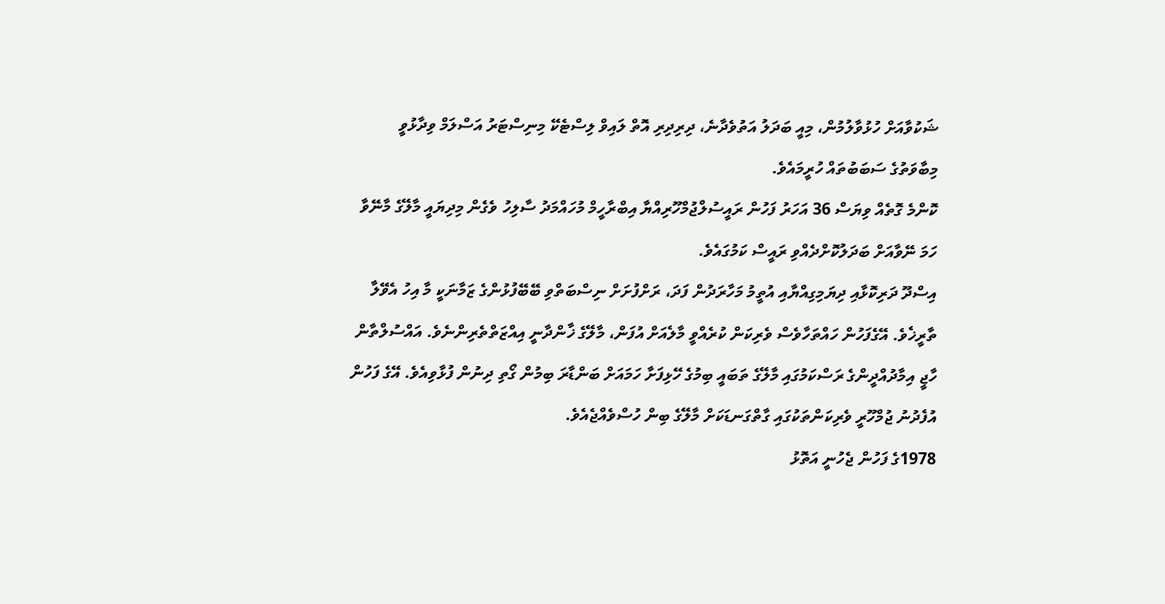ޝަކުވާއަށް ހުޅުވާލުމުން، މިއީ ބަދަލު އަތުވެދާނެ، ދިރިދިރި އޮތް ލައިވް ލިސްޓެކޭ މިނިސްޓަރު އަސްލަމް ވިދާޅުވީ މިބާވަތުގެ ސަބަބުތައް ހުރީމައެވެ.
ކޮންމެ ގޮތެއް ވިޔަސް 36 އަހަރު ފަހުން ރައީސުލްޖުމްހޫރިއްޔާ އިބްރާހީމް މުހައްމަދު ސާލިހު ވެގެން މިދިޔައީ މާލޭގެ މާނޭވާ ހަމަ ނޭވާއަށް ބަދަލުކޮށްދެއްވި ރައީސް ކަމުގައެވެ.
އިސްދޫ ދަރިކޮޅާއި ދިޔަމިގިއްޔާއި އުތީމު މަހާރަދުން ފަދަ، ރަށްފުށަށް ނިސްބަތްވި ބޭބޭފުޅުންގެ ޒަމާނަކީ މާ އިހު އެވޭލާ ތާރީޚެވެ. އޭގެފަހުން ހައްތަހާވެސް ވެރިކަން ކުރެއްވީ މާލެއަށް އުފަން، މާލޭގެ ޚާންދާނީ އިއްޒަތްތެރިންނެވެ. އައްސުލްތާން ހާޖީ އިމާދުއްދީންގެ ރަސްކަމުގައި މާލޭގެ ތަބައީ ބިމުގެ ހޭޅިފަށާ ހަމައަށް ބަންޑާރަ ބިމުން ގޯތި ދިނުން ފުޅާވިއެވެ. އޭގެ ފަހުން އުފެދުނު ޖުމްހޫރީ ވެރިކަންތަކުގައި ގާތްގަނޑަކަށް މާލޭގެ ބިން ހުސްވެއްޖެއެވެ.
1978ގެ ފަހުން ޖެހުނީ އަތޮޅު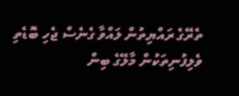ތެރޭގެ ރައްޔިތުން ލައްވާ ގެނެސް ޖެހި ބޮޑެތި ވެލިފުނިތަކުން މާލޭގެ ބިން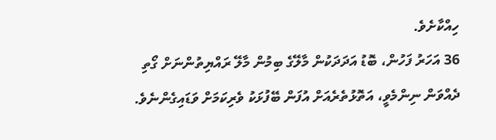ހިއްކާށެވެ.
36 އަހަރު ފަހުން، ބޮޑު އަދަދަކުން މާލޭގެ ބިމުން މާލޭ ރައްޔިތުންނަށް ގޯތި ދެއްވަން ނިންމެވީ، އަތޮޅުތެރެއަށް އުފަން ބޭފުޅަކު ވެރިކަމަށް ވަޑައިގެންނެވެ.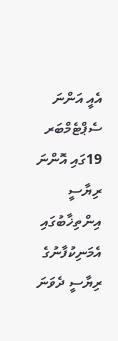އެއީ އަންނަ ސެޕްޓެމްބަރ 19ގައި އޮންނަ ރިޔާސީ އިންތިޚާބުގައި އެމަނިކުފާނުގެ ރިޔާސީ ދެވަނަ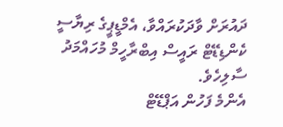ދައުރަށް ވާދަކުރައްވާ، އެމްޑީޕީގެ ރިޔާސީ ކެންޑިޑޭޓް ރައީސް އިބްރާހީމް މުހައްމަދު ސާލިހެވެ.
އެންމެ ފަހުން އަޕްޑޭޓް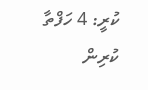ކުރީ: 4 ހަފްތާ ކުރިން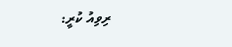ރިވިއު ކުރީ: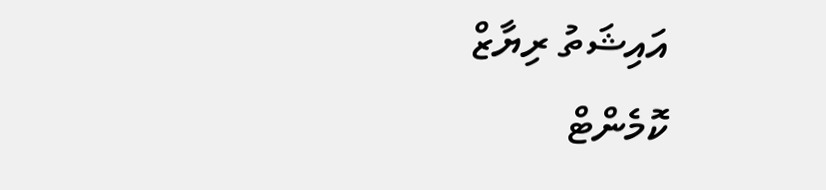އައިޝަތު ރިޔާޒް
ކޮމެންޓް